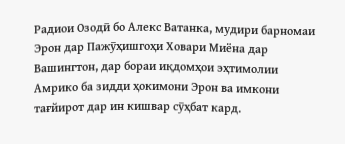Радиои Озодӣ бо Алекс Ватанка, мудири барномаи Эрон дар Пажӯҳишгоҳи Ховари Миёна дар Вашингтон, дар бораи иқдомҳои эҳтимолии Амрико ба зидди ҳокимони Эрон ва имкони тағйирот дар ин кишвар сӯҳбат кард.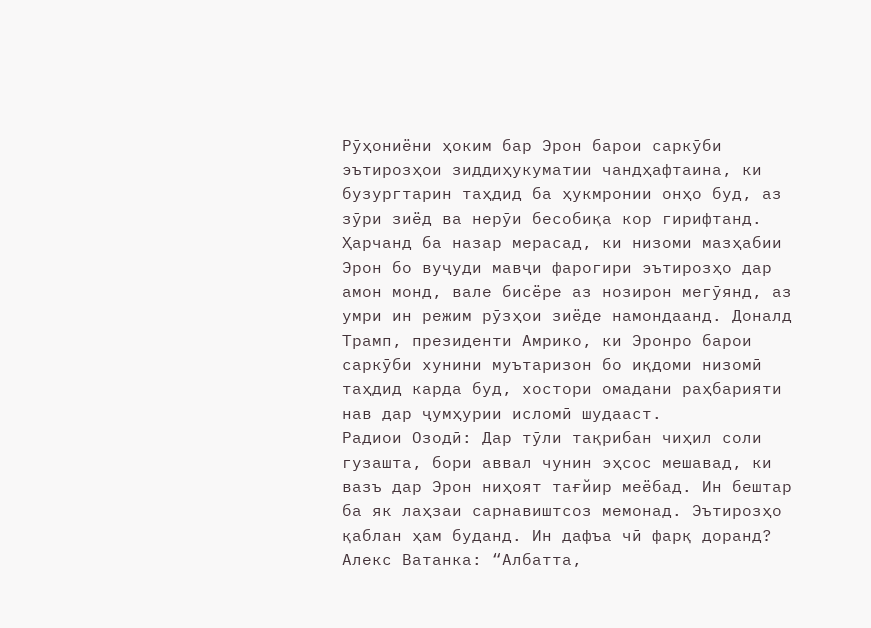Рӯҳониёни ҳоким бар Эрон барои саркӯби эътирозҳои зиддиҳукуматии чандҳафтаина, ки бузургтарин таҳдид ба ҳукмронии онҳо буд, аз зӯри зиёд ва нерӯи бесобиқа кор гирифтанд. Ҳарчанд ба назар мерасад, ки низоми мазҳабии Эрон бо вуҷуди мавҷи фарогири эътирозҳо дар амон монд, вале бисёре аз нозирон мегӯянд, аз умри ин режим рӯзҳои зиёде намондаанд. Доналд Трамп, президенти Амрико, ки Эронро барои саркӯби хунини муътаризон бо иқдоми низомӣ таҳдид карда буд, хостори омадани раҳбарияти нав дар ҷумҳурии исломӣ шудааст.
Радиои Озодӣ: Дар тӯли тақрибан чиҳил соли гузашта, бори аввал чунин эҳсос мешавад, ки вазъ дар Эрон ниҳоят тағйир меёбад. Ин бештар ба як лаҳзаи сарнавиштсоз мемонад. Эътирозҳо қаблан ҳам буданд. Ин дафъа чӣ фарқ доранд?
Алекс Ватанка: “Албатта,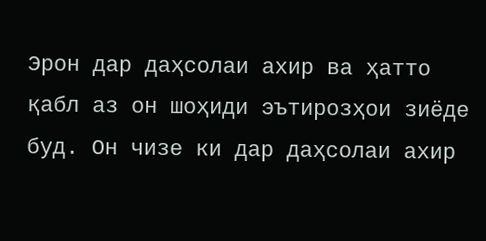Эрон дар даҳсолаи ахир ва ҳатто қабл аз он шоҳиди эътирозҳои зиёде буд. Он чизе ки дар даҳсолаи ахир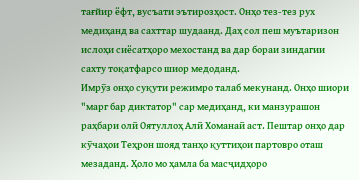тағйир ёфт, вусъати эътирозҳост. Онҳо тез-тез рух медиҳанд ва сахттар шудаанд. Даҳ сол пеш муътаризон ислоҳи сиёсатҳоро мехостанд ва дар бораи зиндагии сахту тоқатфарсо шиор медоданд.
Имрӯз онҳо суқути режимро талаб мекунанд. Онҳо шиори "марг бар диктатор" сар медиҳанд, ки манзурашон раҳбари олӣ Оятуллоҳ Алӣ Хоманаӣ аст. Пештар онҳо дар кӯчаҳои Теҳрон шояд танҳо қуттиҳои партовро оташ мезаданд. Ҳоло мо ҳамла ба масҷидҳоро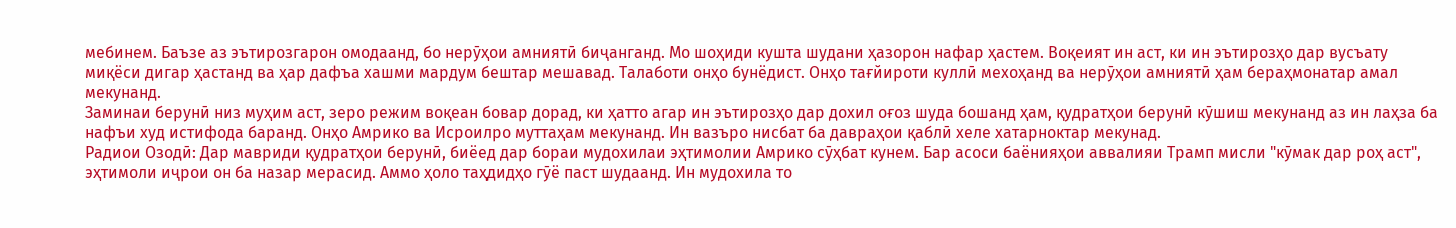мебинем. Баъзе аз эътирозгарон омодаанд, бо нерӯҳои амниятӣ биҷанганд. Мо шоҳиди кушта шудани ҳазорон нафар ҳастем. Воқеият ин аст, ки ин эътирозҳо дар вусъату миқёси дигар ҳастанд ва ҳар дафъа хашми мардум бештар мешавад. Талаботи онҳо бунёдист. Онҳо тағйироти куллӣ мехоҳанд ва нерӯҳои амниятӣ ҳам бераҳмонатар амал мекунанд.
Заминаи берунӣ низ муҳим аст, зеро режим воқеан бовар дорад, ки ҳатто агар ин эътирозҳо дар дохил оғоз шуда бошанд ҳам, қудратҳои берунӣ кӯшиш мекунанд аз ин лаҳза ба нафъи худ истифода баранд. Онҳо Амрико ва Исроилро муттаҳам мекунанд. Ин вазъро нисбат ба давраҳои қаблӣ хеле хатарноктар мекунад.
Радиои Озодӣ: Дар мавриди қудратҳои берунӣ, биёед дар бораи мудохилаи эҳтимолии Амрико сӯҳбат кунем. Бар асоси баёнияҳои аввалияи Трамп мисли "кӯмак дар роҳ аст", эҳтимоли иҷрои он ба назар мерасид. Аммо ҳоло таҳдидҳо гӯё паст шудаанд. Ин мудохила то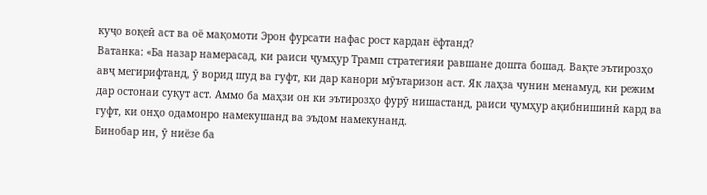куҷо воқеӣ аст ва оё мақомоти Эрон фурсати нафас рост кардан ёфтанд?
Ватанка: «Ба назар намерасад, ки раиси ҷумҳур Трамп стратегияи равшане дошта бошад. Вақте эътирозҳо авҷ мегирифтанд, ӯ ворид шуд ва гуфт, ки дар канори мӯътаризон аст. Як лаҳза чунин менамуд, ки режим дар остонаи суқут аст. Аммо ба маҳзи он ки эътирозҳо фурӯ нишастанд, раиси ҷумҳур ақибнишинӣ кард ва гуфт, ки онҳо одамонро намекушанд ва эъдом намекунанд.
Бинобар ин, ӯ ниёзе ба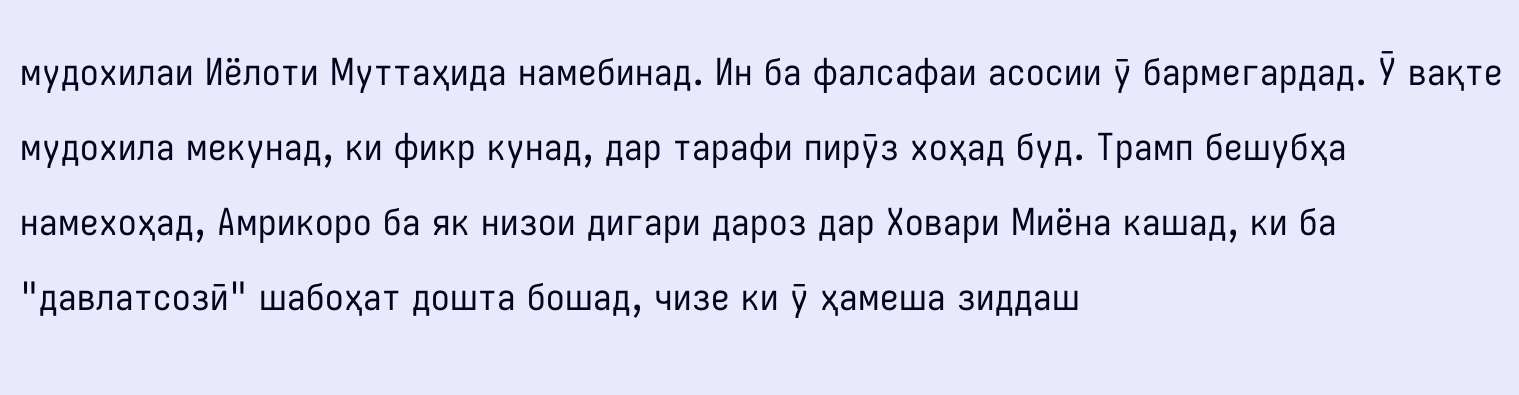мудохилаи Иёлоти Муттаҳида намебинад. Ин ба фалсафаи асосии ӯ бармегардад. Ӯ вақте мудохила мекунад, ки фикр кунад, дар тарафи пирӯз хоҳад буд. Трамп бешубҳа намехоҳад, Амрикоро ба як низои дигари дароз дар Ховари Миёна кашад, ки ба "давлатсозӣ" шабоҳат дошта бошад, чизе ки ӯ ҳамеша зиддаш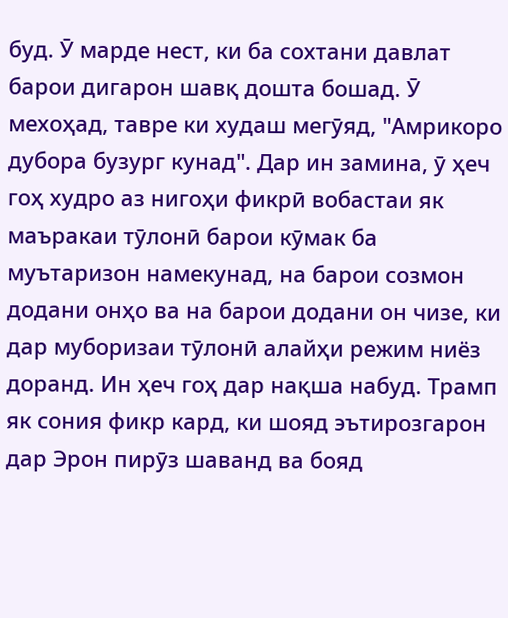буд. Ӯ марде нест, ки ба сохтани давлат барои дигарон шавқ дошта бошад. Ӯ мехоҳад, тавре ки худаш мегӯяд, "Амрикоро дубора бузург кунад". Дар ин замина, ӯ ҳеч гоҳ худро аз нигоҳи фикрӣ вобастаи як маъракаи тӯлонӣ барои кӯмак ба муътаризон намекунад, на барои созмон додани онҳо ва на барои додани он чизе, ки дар муборизаи тӯлонӣ алайҳи режим ниёз доранд. Ин ҳеч гоҳ дар нақша набуд. Трамп як сония фикр кард, ки шояд эътирозгарон дар Эрон пирӯз шаванд ва бояд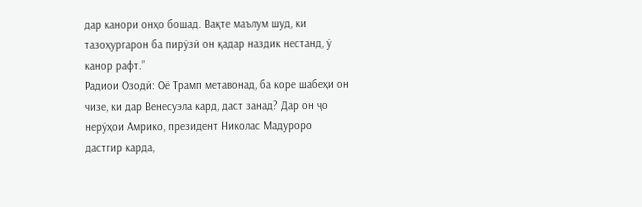дар канори онҳо бошад. Вақте маълум шуд, ки тазоҳургарон ба пирӯзӣ он қадар наздик нестанд, ӯ канор рафт.”
Радиои Озодӣ: Оё Трамп метавонад, ба коре шабеҳи он чизе, ки дар Венесуэла кард, даст занад? Дар он ҷо нерӯҳои Амрико, президент Николас Мадуроро дастгир карда,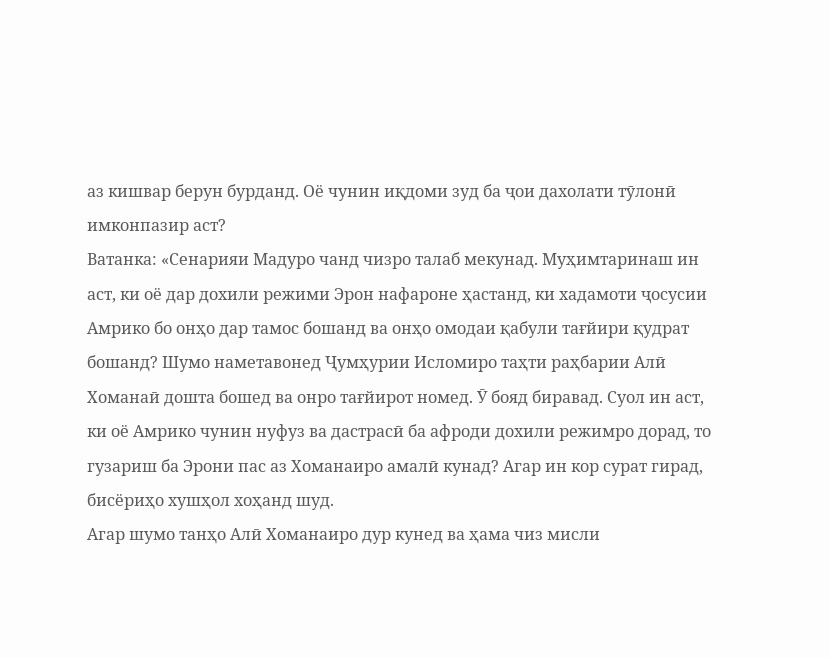аз кишвар берун бурданд. Оё чунин иқдоми зуд ба ҷои дахолати тӯлонӣ имконпазир аст?
Ватанка: «Сенарияи Мадуро чанд чизро талаб мекунад. Муҳимтаринаш ин аст, ки оё дар дохили режими Эрон нафароне ҳастанд, ки хадамоти ҷосусии Амрико бо онҳо дар тамос бошанд ва онҳо омодаи қабули тағйири қудрат бошанд? Шумо наметавонед Ҷумҳурии Исломиро таҳти раҳбарии Алӣ Хоманаӣ дошта бошед ва онро тағйирот номед. Ӯ бояд биравад. Суол ин аст, ки оё Амрико чунин нуфуз ва дастрасӣ ба афроди дохили режимро дорад, то гузариш ба Эрони пас аз Хоманаиро амалӣ кунад? Агар ин кор сурат гирад, бисёриҳо хушҳол хоҳанд шуд.
Агар шумо танҳо Алӣ Хоманаиро дур кунед ва ҳама чиз мисли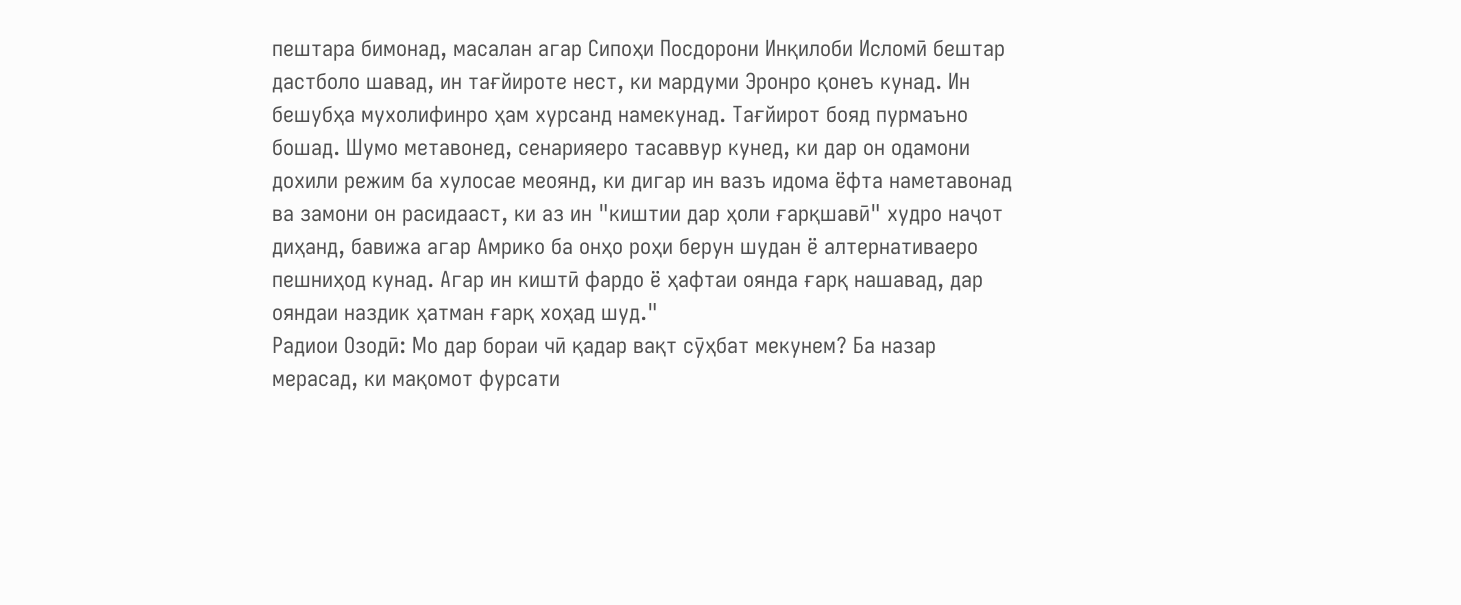пештара бимонад, масалан агар Сипоҳи Посдорони Инқилоби Исломӣ бештар дастболо шавад, ин тағйироте нест, ки мардуми Эронро қонеъ кунад. Ин бешубҳа мухолифинро ҳам хурсанд намекунад. Тағйирот бояд пурмаъно бошад. Шумо метавонед, сенарияеро тасаввур кунед, ки дар он одамони дохили режим ба хулосае меоянд, ки дигар ин вазъ идома ёфта наметавонад ва замони он расидааст, ки аз ин "киштии дар ҳоли ғарқшавӣ" худро наҷот диҳанд, бавижа агар Амрико ба онҳо роҳи берун шудан ё алтернативаеро пешниҳод кунад. Агар ин киштӣ фардо ё ҳафтаи оянда ғарқ нашавад, дар ояндаи наздик ҳатман ғарқ хоҳад шуд."
Радиои Озодӣ: Мо дар бораи чӣ қадар вақт сӯҳбат мекунем? Ба назар мерасад, ки мақомот фурсати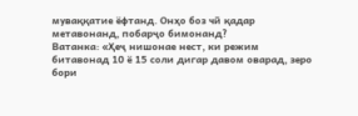муваққатие ёфтанд. Онҳо боз чӣ қадар метавонанд, побарҷо бимонанд?
Ватанка: «Ҳеҷ нишонае нест, ки режим битавонад 10 ё 15 соли дигар давом оварад, зеро бори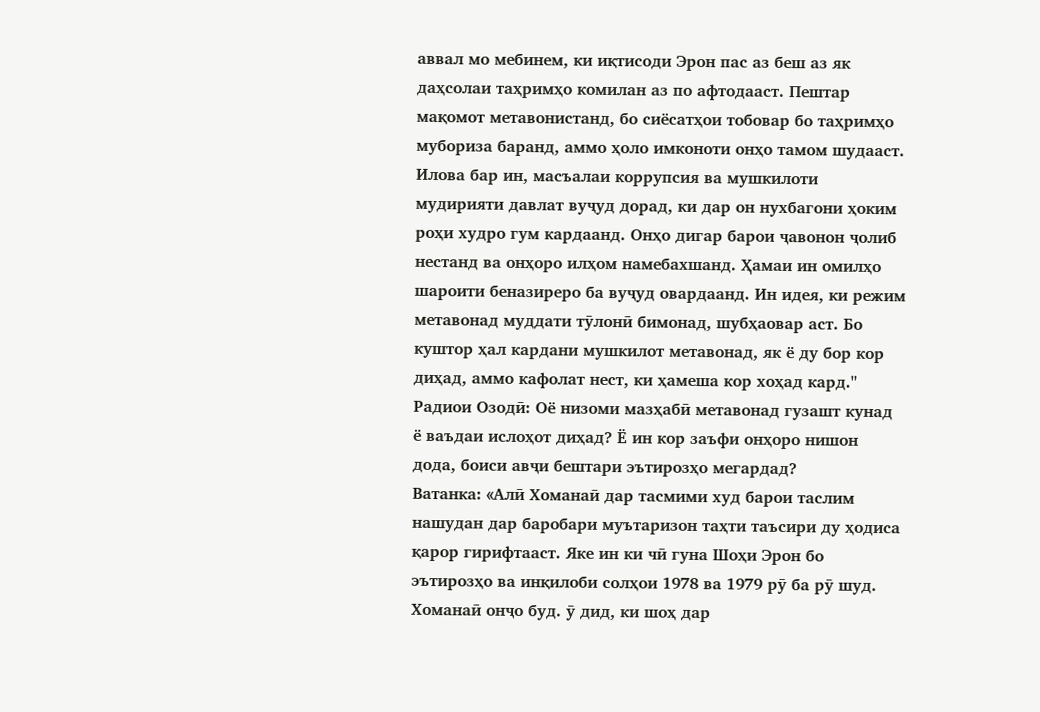аввал мо мебинем, ки иқтисоди Эрон пас аз беш аз як даҳсолаи таҳримҳо комилан аз по афтодааст. Пештар мақомот метавонистанд, бо сиёсатҳои тобовар бо таҳримҳо мубориза баранд, аммо ҳоло имконоти онҳо тамом шудааст.
Илова бар ин, масъалаи коррупсия ва мушкилоти мудирияти давлат вуҷуд дорад, ки дар он нухбагони ҳоким роҳи худро гум кардаанд. Онҳо дигар барои ҷавонон ҷолиб нестанд ва онҳоро илҳом намебахшанд. Ҳамаи ин омилҳо шароити беназиреро ба вуҷуд овардаанд. Ин идея, ки режим метавонад муддати тӯлонӣ бимонад, шубҳаовар аст. Бо куштор ҳал кардани мушкилот метавонад, як ё ду бор кор диҳад, аммо кафолат нест, ки ҳамеша кор хоҳад кард."
Радиои Озодӣ: Оё низоми мазҳабӣ метавонад гузашт кунад ё ваъдаи ислоҳот диҳад? Ё ин кор заъфи онҳоро нишон дода, боиси авҷи бештари эътирозҳо мегардад?
Ватанка: «Алӣ Хоманаӣ дар тасмими худ барои таслим нашудан дар баробари муътаризон таҳти таъсири ду ҳодиса қарор гирифтааст. Яке ин ки чӣ гуна Шоҳи Эрон бо эътирозҳо ва инқилоби солҳои 1978 ва 1979 рӯ ба рӯ шуд. Хоманаӣ онҷо буд. ӯ дид, ки шоҳ дар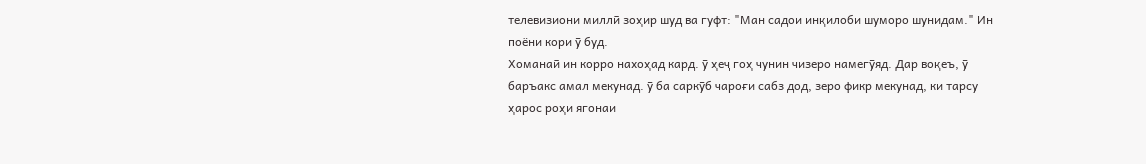телевизиони миллӣ зоҳир шуд ва гуфт: "Ман садои инқилоби шуморо шунидам." Ин поёни кори ӯ буд.
Хоманаӣ ин корро нахоҳад кард. ӯ ҳеҷ гоҳ чунин чизеро намегӯяд. Дар воқеъ, ӯ баръакс амал мекунад. ӯ ба саркӯб чароғи сабз дод, зеро фикр мекунад, ки тарсу ҳарос роҳи ягонаи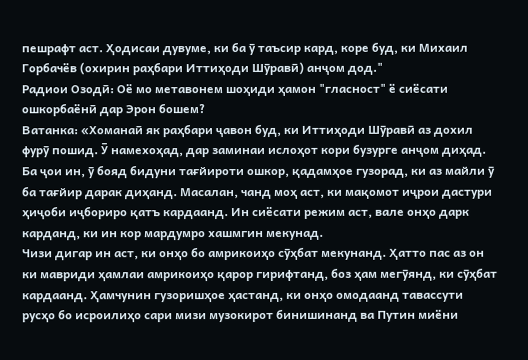пешрафт аст. Ҳодисаи дувуме, ки ба ӯ таъсир кард, коре буд, ки Михаил Горбачёв (охирин раҳбари Иттиҳоди Шӯравӣ) анҷом дод."
Радиои Озодӣ: Оё мо метавонем шоҳиди ҳамон "гласност" ё сиёсати ошкорбаёнӣ дар Эрон бошем?
Ватанка: «Хоманаӣ як раҳбари ҷавон буд, ки Иттиҳоди Шӯравӣ аз дохил фурӯ пошид. Ӯ намехоҳад, дар заминаи ислоҳот кори бузурге анҷом диҳад. Ба ҷои ин, ӯ бояд бидуни тағйироти ошкор, қадамҳое гузорад, ки аз майли ӯ ба тағйир дарак диҳанд. Масалан, чанд моҳ аст, ки мақомот иҷрои дастури ҳиҷоби иҷбориро қатъ кардаанд. Ин сиёсати режим аст, вале онҳо дарк карданд, ки ин кор мардумро хашмгин мекунад.
Чизи дигар ин аст, ки онҳо бо амрикоиҳо сӯҳбат мекунанд. Ҳатто пас аз он ки мавриди ҳамлаи амрикоиҳо қарор гирифтанд, боз ҳам мегӯянд, ки сӯҳбат кардаанд. Ҳамчунин гузоришҳое ҳастанд, ки онҳо омодаанд тавассути русҳо бо исроилиҳо сари мизи музокирот бинишинанд ва Путин миёни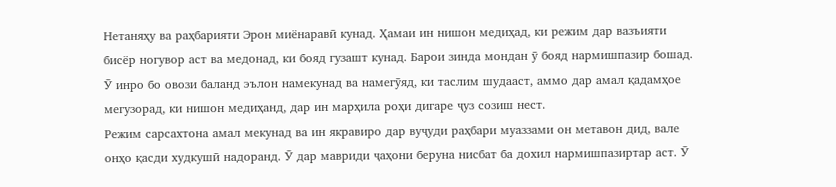Нетаняҳу ва раҳбарияти Эрон миёнаравӣ кунад. Ҳамаи ин нишон медиҳад, ки режим дар вазъияти бисёр ногувор аст ва медонад, ки бояд гузашт кунад. Барои зинда мондан ӯ бояд нармишпазир бошад. Ӯ инро бо овози баланд эълон намекунад ва намегӯяд, ки таслим шудааст, аммо дар амал қадамҳое мегузорад, ки нишон медиҳанд, дар ин марҳила роҳи дигаре ҷуз созиш нест.
Режим сарсахтона амал мекунад ва ин якравиро дар вуҷуди раҳбари муаззами он метавон дид, вале онҳо қасди худкушӣ надоранд. Ӯ дар мавриди ҷаҳони беруна нисбат ба дохил нармишпазиртар аст. Ӯ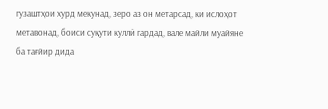гузаштҳои хурд мекунад, зеро аз он метарсад, ки ислоҳот метавонад, боиси суқути куллӣ гардад, вале майли муайяне ба тағйир дида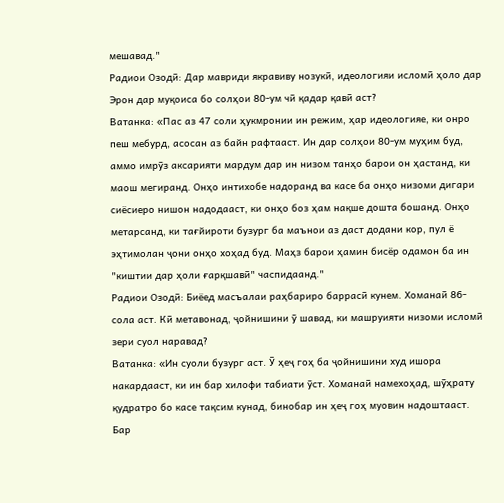мешавад."
Радиои Озодӣ: Дар мавриди якравиву нозукӣ, идеологияи исломӣ ҳоло дар Эрон дар муқоиса бо солҳои 80-ум чӣ қадар қавӣ аст?
Ватанка: «Пас аз 47 соли ҳукмронии ин режим, ҳар идеологияе, ки онро пеш мебурд, асосан аз байн рафтааст. Ин дар солҳои 80-ум муҳим буд, аммо имрӯз аксарияти мардум дар ин низом танҳо барои он ҳастанд, ки маош мегиранд. Онҳо интихобе надоранд ва касе ба онҳо низоми дигари сиёсиеро нишон надодааст, ки онҳо боз ҳам нақше дошта бошанд. Онҳо метарсанд, ки тағйироти бузург ба маънои аз даст додани кор, пул ё эҳтимолан ҷони онҳо хоҳад буд. Маҳз барои ҳамин бисёр одамон ба ин "киштии дар ҳоли ғарқшавӣ" часпидаанд."
Радиои Озодӣ: Биёед масъалаи раҳбариро баррасӣ кунем. Хоманаӣ 86-сола аст. Кӣ метавонад, ҷойнишини ӯ шавад, ки машруияти низоми исломӣ зери суол наравад?
Ватанка: «Ин суоли бузург аст. Ӯ ҳеҷ гоҳ ба ҷойнишини худ ишора накардааст, ки ин бар хилофи табиати ӯст. Хоманаӣ намехоҳад, шӯҳрату қудратро бо касе тақсим кунад, бинобар ин ҳеҷ гоҳ муовин надоштааст. Бар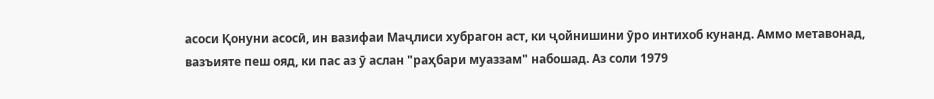асоси Қонуни асосӣ, ин вазифаи Маҷлиси хубрагон аст, ки ҷойнишини ӯро интихоб кунанд. Аммо метавонад, вазъияте пеш ояд, ки пас аз ӯ аслан "раҳбари муаззам" набошад. Аз соли 1979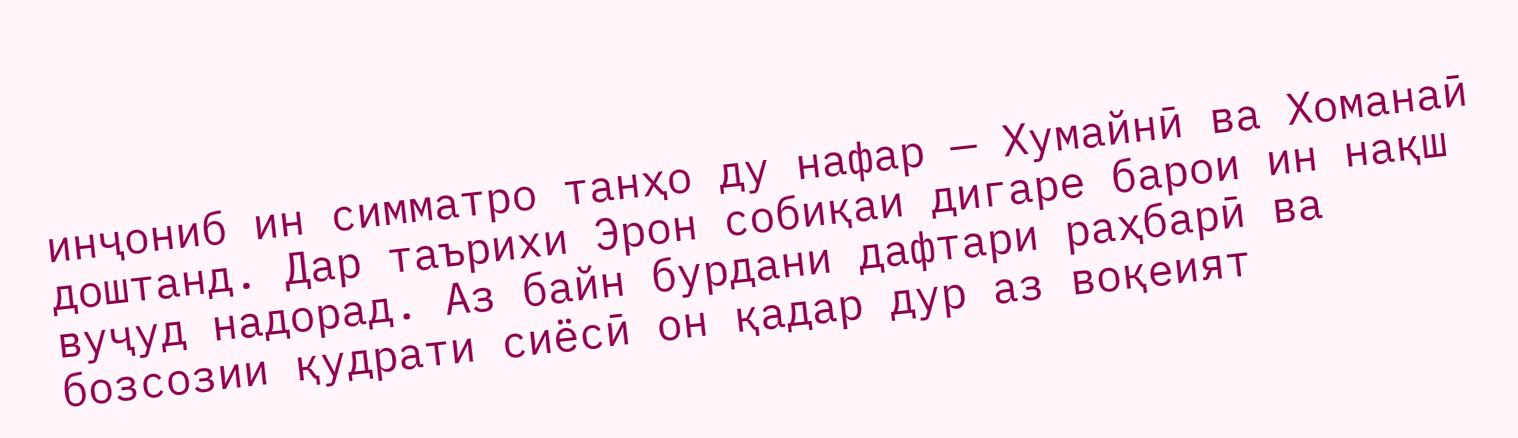инҷониб ин симматро танҳо ду нафар — Хумайнӣ ва Хоманаӣ доштанд. Дар таърихи Эрон собиқаи дигаре барои ин нақш вуҷуд надорад. Аз байн бурдани дафтари раҳбарӣ ва бозсозии қудрати сиёсӣ он қадар дур аз воқеият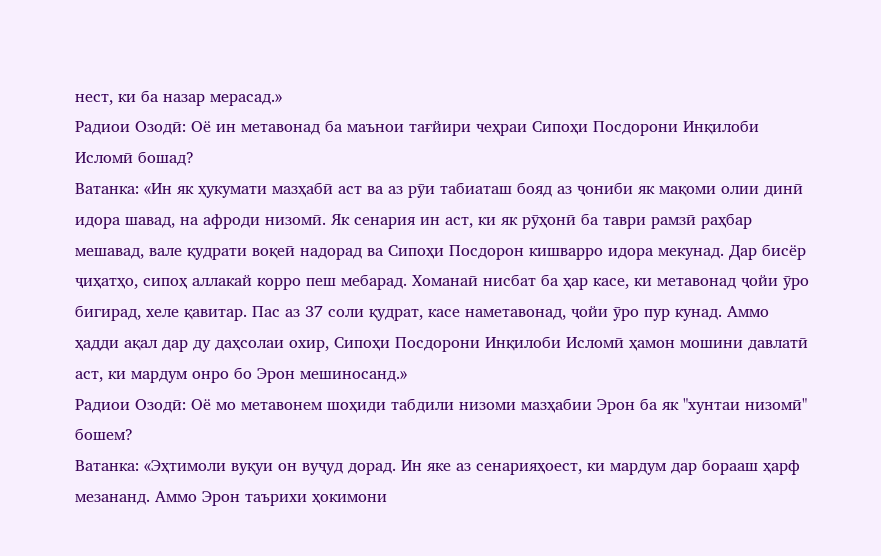нест, ки ба назар мерасад.»
Радиои Озодӣ: Оё ин метавонад ба маънои тағйири чеҳраи Сипоҳи Посдорони Инқилоби Исломӣ бошад?
Ватанка: «Ин як ҳукумати мазҳабӣ аст ва аз рӯи табиаташ бояд аз ҷониби як мақоми олии динӣ идора шавад, на афроди низомӣ. Як сенария ин аст, ки як рӯҳонӣ ба таври рамзӣ раҳбар мешавад, вале қудрати воқеӣ надорад ва Сипоҳи Посдорон кишварро идора мекунад. Дар бисёр ҷиҳатҳо, сипоҳ аллакай корро пеш мебарад. Хоманаӣ нисбат ба ҳар касе, ки метавонад ҷойи ӯро бигирад, хеле қавитар. Пас аз 37 соли қудрат, касе наметавонад, ҷойи ӯро пур кунад. Аммо ҳадди ақал дар ду даҳсолаи охир, Сипоҳи Посдорони Инқилоби Исломӣ ҳамон мошини давлатӣ аст, ки мардум онро бо Эрон мешиносанд.»
Радиои Озодӣ: Оё мо метавонем шоҳиди табдили низоми мазҳабии Эрон ба як "хунтаи низомӣ" бошем?
Ватанка: «Эҳтимоли вуқуи он вуҷуд дорад. Ин яке аз сенарияҳоест, ки мардум дар борааш ҳарф мезананд. Аммо Эрон таърихи ҳокимони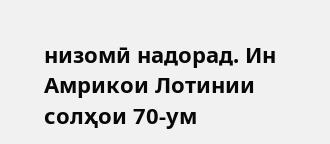низомӣ надорад. Ин Амрикои Лотинии солҳои 70-ум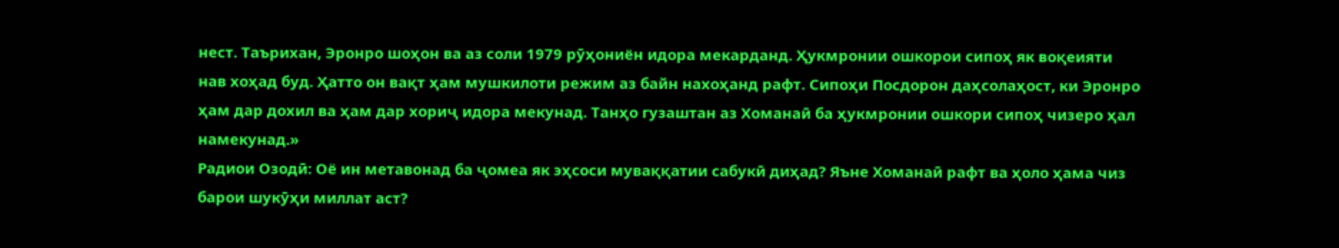нест. Таърихан, Эронро шоҳон ва аз соли 1979 рӯҳониён идора мекарданд. Ҳукмронии ошкорои сипоҳ як воқеияти нав хоҳад буд. Ҳатто он вақт ҳам мушкилоти режим аз байн нахоҳанд рафт. Сипоҳи Посдорон даҳсолаҳост, ки Эронро ҳам дар дохил ва ҳам дар хориҷ идора мекунад. Танҳо гузаштан аз Хоманаӣ ба ҳукмронии ошкори сипоҳ чизеро ҳал намекунад.»
Радиои Озодӣ: Оё ин метавонад ба ҷомеа як эҳсоси муваққатии сабукӣ диҳад? Яъне Хоманаӣ рафт ва ҳоло ҳама чиз барои шукӯҳи миллат аст?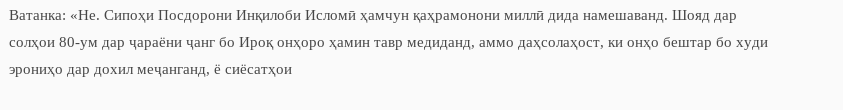Ватанка: «Не. Сипоҳи Посдорони Инқилоби Исломӣ ҳамчун қаҳрамонони миллӣ дида намешаванд. Шояд дар солҳои 80-ум дар ҷараёни ҷанг бо Ироқ онҳоро ҳамин тавр медиданд, аммо даҳсолаҳост, ки онҳо бештар бо худи эрониҳо дар дохил меҷанганд, ё сиёсатҳои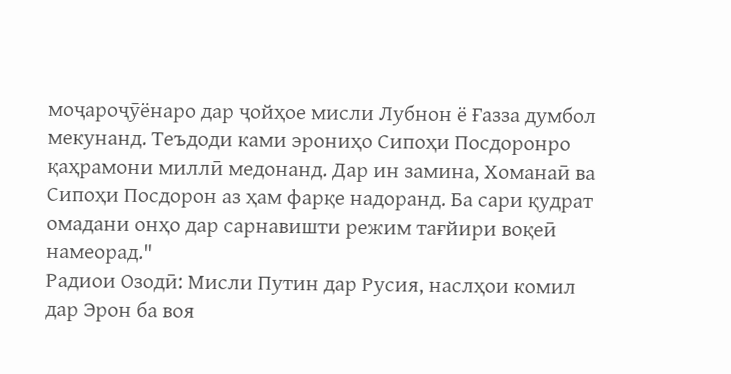моҷароҷӯёнаро дар ҷойҳое мисли Лубнон ё Ғазза думбол мекунанд. Теъдоди ками эрониҳо Сипоҳи Посдоронро қаҳрамони миллӣ медонанд. Дар ин замина, Хоманаӣ ва Сипоҳи Посдорон аз ҳам фарқе надоранд. Ба сари қудрат омадани онҳо дар сарнавишти режим тағйири воқеӣ намеорад."
Радиои Озодӣ: Мисли Путин дар Русия, наслҳои комил дар Эрон ба воя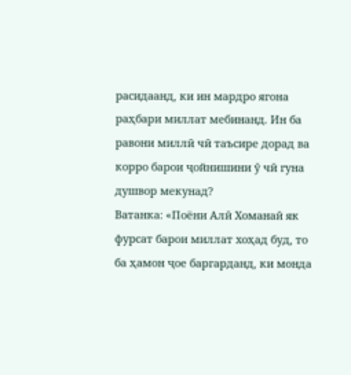расидаанд, ки ин мардро ягона раҳбари миллат мебинанд. Ин ба равони миллӣ чӣ таъсире дорад ва корро барои ҷойнишини ӯ чӣ гуна душвор мекунад?
Ватанка: «Поёни Алӣ Хоманаӣ як фурсат барои миллат хоҳад буд, то ба ҳамон ҷое баргарданд, ки монда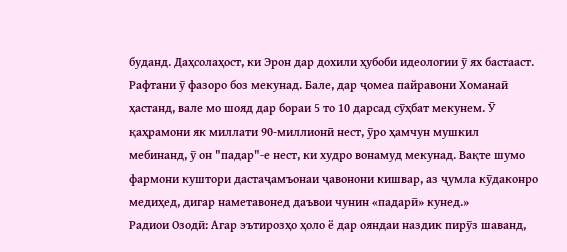буданд. Даҳсолаҳост, ки Эрон дар дохили ҳубоби идеологии ӯ ях бастааст. Рафтани ӯ фазоро боз мекунад. Бале, дар ҷомеа пайравони Хоманаӣ ҳастанд, вале мо шояд дар бораи 5 то 10 дарсад сӯҳбат мекунем. Ӯ қаҳрамони як миллати 90-миллионӣ нест, ӯро ҳамчун мушкил мебинанд, ӯ он "падар"-е нест, ки худро вонамуд мекунад. Вақте шумо фармони куштори дастаҷамъонаи ҷавонони кишвар, аз ҷумла кӯдаконро медиҳед, дигар наметавонед даъвои чунин «падарӣ» кунед.»
Радиои Озодӣ: Агар эътирозҳо ҳоло ё дар ояндаи наздик пирӯз шаванд,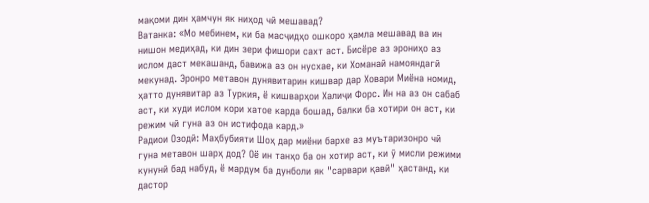мақоми дин ҳамчун як ниҳод чӣ мешавад?
Ватанка: «Мо мебинем, ки ба масҷидҳо ошкоро ҳамла мешавад ва ин нишон медиҳад, ки дин зери фишори сахт аст. Бисёре аз эрониҳо аз ислом даст мекашанд, бавижа аз он нусхае, ки Хоманаӣ намояндагӣ мекунад. Эронро метавон дунявитарин кишвар дар Ховари Миёна номид, ҳатто дунявитар аз Туркия, ё кишварҳои Халиҷи Форс. Ин на аз он сабаб аст, ки худи ислом кори хатое карда бошад, балки ба хотири он аст, ки режим чӣ гуна аз он истифода кард.»
Радиои Озодӣ: Маҳбубияти Шоҳ дар миёни бархе аз муътаризонро чӣ гуна метавон шарҳ дод? Оё ин танҳо ба он хотир аст, ки ӯ мисли режими кунунӣ бад набуд, ё мардум ба дунболи як "сарвари қавӣ" ҳастанд, ки дастор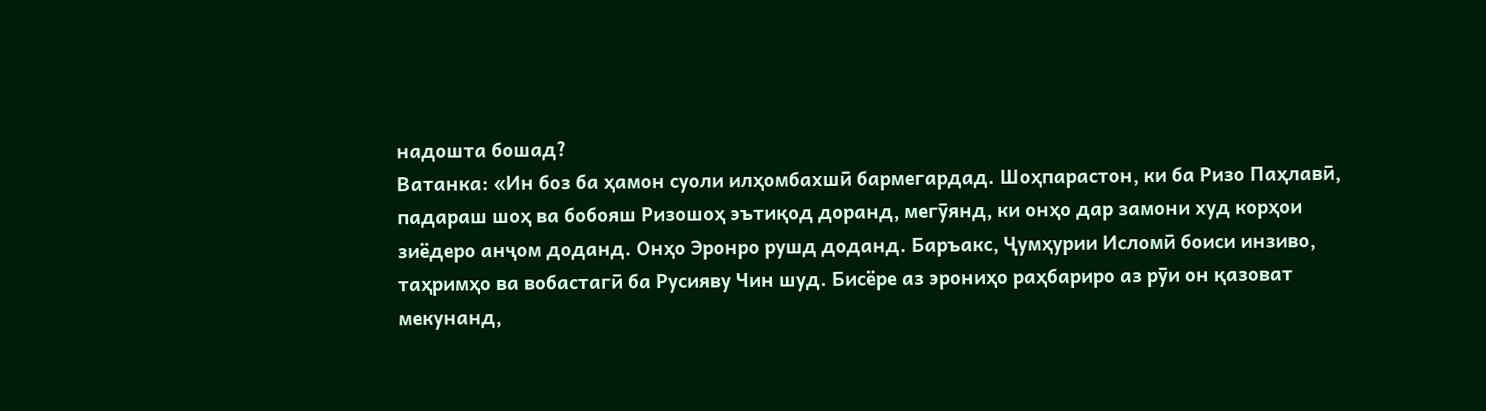надошта бошад?
Ватанка: «Ин боз ба ҳамон суоли илҳомбахшӣ бармегардад. Шоҳпарастон, ки ба Ризо Паҳлавӣ, падараш шоҳ ва бобояш Ризошоҳ эътиқод доранд, мегӯянд, ки онҳо дар замони худ корҳои зиёдеро анҷом доданд. Онҳо Эронро рушд доданд. Баръакс, Ҷумҳурии Исломӣ боиси инзиво, таҳримҳо ва вобастагӣ ба Русияву Чин шуд. Бисёре аз эрониҳо раҳбариро аз рӯи он қазоват мекунанд,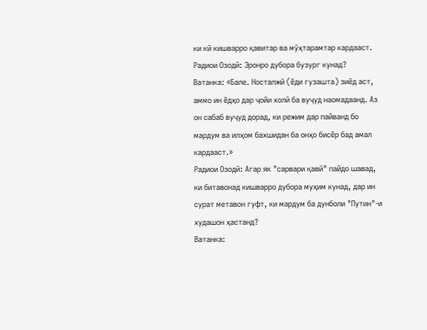ки кӣ кишварро қавитар ва мӯҳтарамтар кардааст.
Радиои Озодӣ: Эронро дубора бузург кунад?
Ватанка: «Бале. Носталжӣ (ёди гузашта) зиёд аст, аммо ин ёдҳо дар ҷойи холӣ ба вуҷуд наомадаанд. Аз он сабаб вуҷуд дорад, ки режим дар пайванд бо мардум ва илҳом бахшидан ба онҳо бисёр бад амал кардааст.»
Радиои Озодӣ: Агар як "сарвари қавӣ" пайдо шавад, ки битавонад кишварро дубора муҳим кунад, дар ин сурат метавон гуфт, ки мардум ба дунболи "Путин"-и худашон ҳастанд?
Ватанка: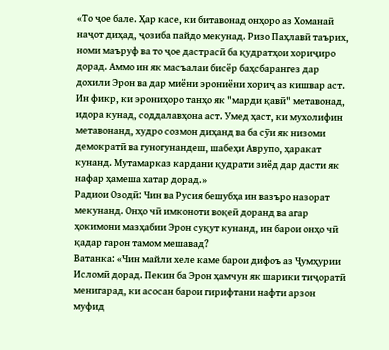«То ҷое бале. Ҳар касе, ки битавонад онҳоро аз Хоманаӣ наҷот диҳад, ҷозиба пайдо мекунад. Ризо Паҳлавӣ таърих, номи маъруф ва то ҷое дастрасӣ ба қудратҳои хориҷиро дорад. Аммо ин як масъалаи бисёр баҳсбарангез дар дохили Эрон ва дар миёни эрониёни хориҷ аз кишвар аст. Ин фикр, ки эрониҳоро танҳо як "марди қавӣ" метавонад, идора кунад, соддалавҳона аст. Умед ҳаст, ки мухолифин метавонанд, худро созмон диҳанд ва ба сӯи як низоми демократӣ ва гуногунандеш, шабеҳи Аврупо, ҳаракат кунанд. Мутамарказ кардани қудрати зиёд дар дасти як нафар ҳамеша хатар дорад.»
Радиои Озодӣ: Чин ва Русия бешубҳа ин вазъро назорат мекунанд. Онҳо чӣ имконоти воқеӣ доранд ва агар ҳокимони мазҳабии Эрон суқут кунанд, ин барои онҳо чӣ қадар гарон тамом мешавад?
Ватанка: «Чин майли хеле каме барои дифоъ аз Ҷумҳурии Исломӣ дорад. Пекин ба Эрон ҳамчун як шарики тиҷоратӣ менигарад, ки асосан барои гирифтани нафти арзон муфид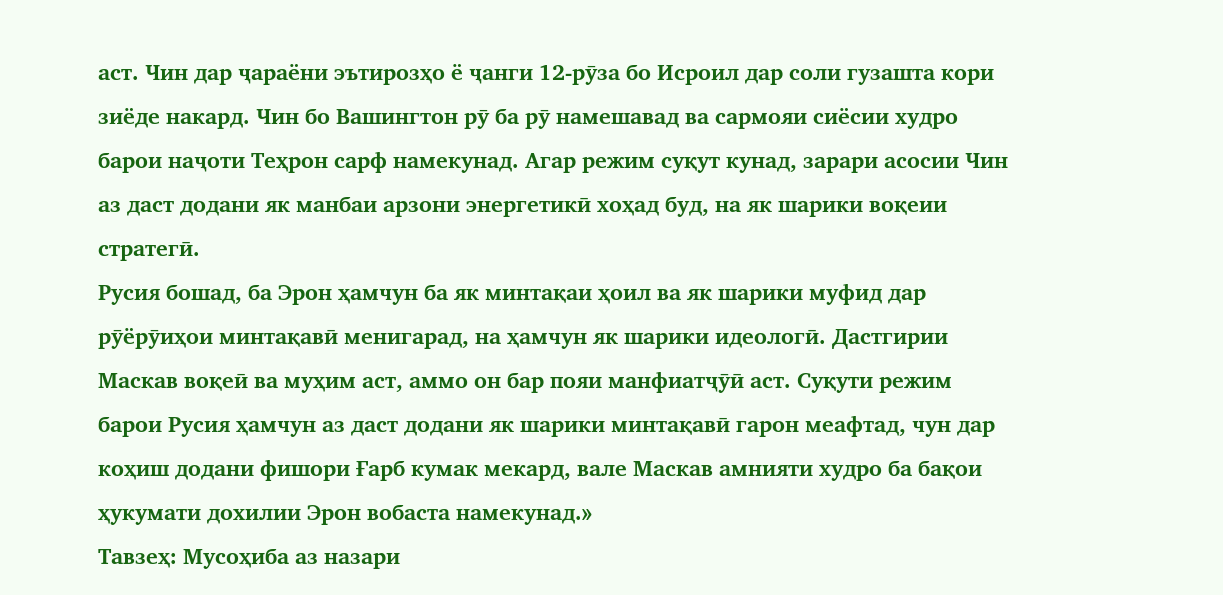аст. Чин дар ҷараёни эътирозҳо ё ҷанги 12-рӯза бо Исроил дар соли гузашта кори зиёде накард. Чин бо Вашингтон рӯ ба рӯ намешавад ва сармояи сиёсии худро барои наҷоти Теҳрон сарф намекунад. Агар режим суқут кунад, зарари асосии Чин аз даст додани як манбаи арзони энергетикӣ хоҳад буд, на як шарики воқеии стратегӣ.
Русия бошад, ба Эрон ҳамчун ба як минтақаи ҳоил ва як шарики муфид дар рӯёрӯиҳои минтақавӣ менигарад, на ҳамчун як шарики идеологӣ. Дастгирии Маскав воқеӣ ва муҳим аст, аммо он бар пояи манфиатҷӯӣ аст. Суқути режим барои Русия ҳамчун аз даст додани як шарики минтақавӣ гарон меафтад, чун дар коҳиш додани фишори Ғарб кумак мекард, вале Маскав амнияти худро ба бақои ҳукумати дохилии Эрон вобаста намекунад.»
Тавзеҳ: Мусоҳиба аз назари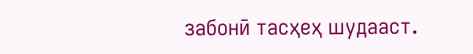забонӣ тасҳеҳ шудааст.